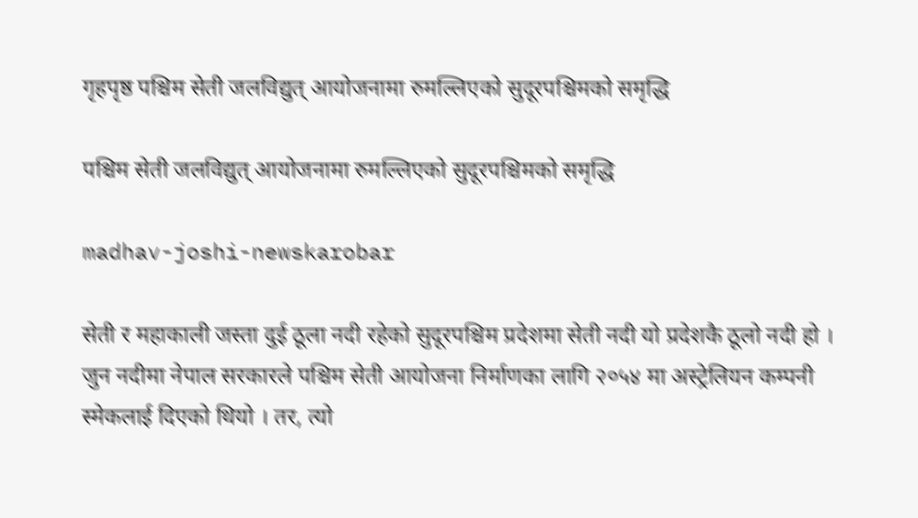गृहपृष्ठ पश्चिम सेती जलविद्युत् आयोजनामा रुमल्लिएको सुदूरपश्चिमको समृद्धि

पश्चिम सेती जलविद्युत् आयोजनामा रुमल्लिएको सुदूरपश्चिमको समृद्धि

madhav-joshi-newskarobar

सेती र महाकाली जस्ता दुई ठूला नदी रहेको सुदूरपश्चिम प्रदेशमा सेती नदी यो प्रदेशकै ठूलो नदी हो । जुन नदीमा नेपाल सरकारले पश्चिम सेती आयोजना निर्माणका लागि २०५४ मा अस्ट्रेलियन कम्पनी स्मेकलाई दिएको थियो । तर, त्यो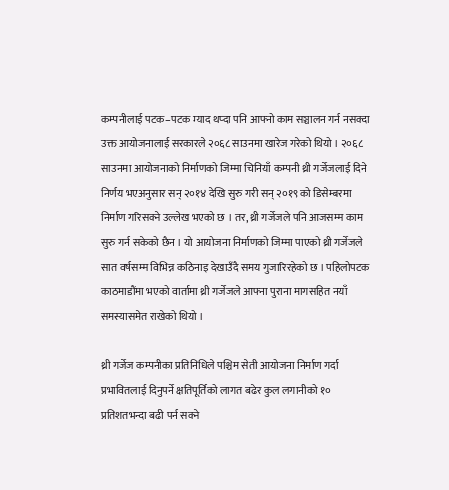कम्पनीलाई पटक–पटक म्याद थप्दा पनि आफ्नो काम सञ्चालन गर्न नसक्दा उक्त आयोजनालाई सरकारले २०६८ साउनमा खारेज गरेको थियो । २०६८ साउनमा आयोजनाको निर्माणको जिम्मा चिनियाँ कम्पनी थ्री गर्जेजलाई दिने निर्णय भएअनुसार सन् २०१४ देखि सुरु गरी सन् २०१९ को डिसेम्बरमा निर्माण गरिसक्ने उल्लेख भएको छ । तर, थ्री गर्जेजले पनि आजसम्म काम सुरु गर्न सकेको छैन । यो आयोजना निर्माणको जिम्मा पाएको थ्री गर्जेजले सात वर्षसम्म विभिन्न कठिनाइ देखाउँदै समय गुजारिरहेको छ । पहिलोपटक काठमाडौंमा भएको वार्तामा थ्री गर्जेजले आफ्ना पुराना मागसहित नयाँ समस्यासमेत राखेको थियो ।

थ्री गर्जेज कम्पनीका प्रतिनिधिले पश्चिम सेती आयोजना निर्माण गर्दा प्रभावितलाई दिनुपर्ने क्षतिपूर्तिको लागत बढेर कुल लगानीको १० प्रतिशतभन्दा बढी पर्न सक्ने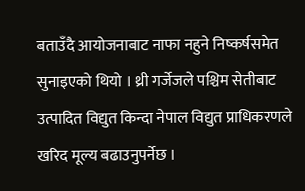बताउँदै आयोजनाबाट नाफा नहुने निष्कर्षसमेत सुनाइएको थियो । थ्री गर्जेजले पश्चिम सेतीबाट उत्पादित विद्युत किन्दा नेपाल विद्युत प्राधिकरणले खरिद मूल्य बढाउनुपर्नेछ ।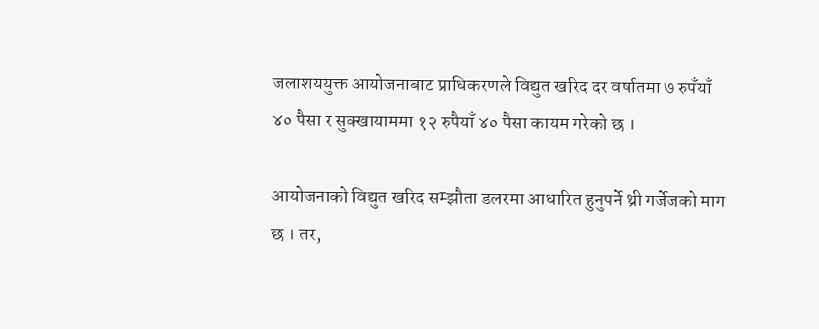जलाशययुक्त आयोजनाबाट प्राधिकरणले विद्युत खरिद दर वर्षातमा ७ रुपँयाँ ४० पैसा र सुक्खायाममा १२ रुपैयाँ ४० पैसा कायम गरेको छ ।

आयोजनाको विद्युत खरिद सम्झौता डलरमा आधारित हुनुपर्ने थ्री गर्जेजको माग छ । तर,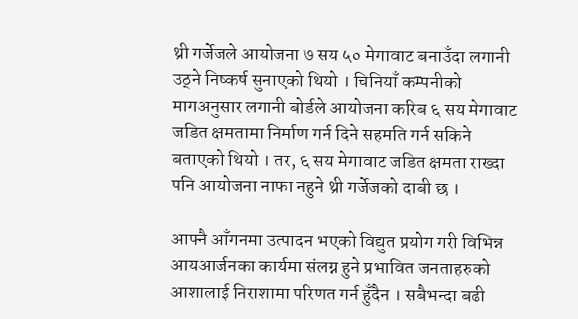थ्री गर्जेजले आयोजना ७ सय ५० मेगावाट बनाउँदा लगानी उठ्ने निष्कर्ष सुनाएको थियो । चिनियाँ कम्पनीको मागअनुसार लगानी बोर्डले आयोजना करिब ६ सय मेगावाट जडित क्षमतामा निर्माण गर्न दिने सहमति गर्न सकिने बताएको थियो । तर, ६ सय मेगावाट जडित क्षमता राख्दा पनि आयोजना नाफा नहुने थ्री गर्जेजको दाबी छ ।

आफ्नै आँगनमा उत्पादन भएको विद्युत प्रयोग गरी विभिन्न आयआर्जनका कार्यमा संलग्न हुने प्रभावित जनताहरुको आशालाई निराशामा परिणत गर्न हुँदैन । सबैभन्दा बढी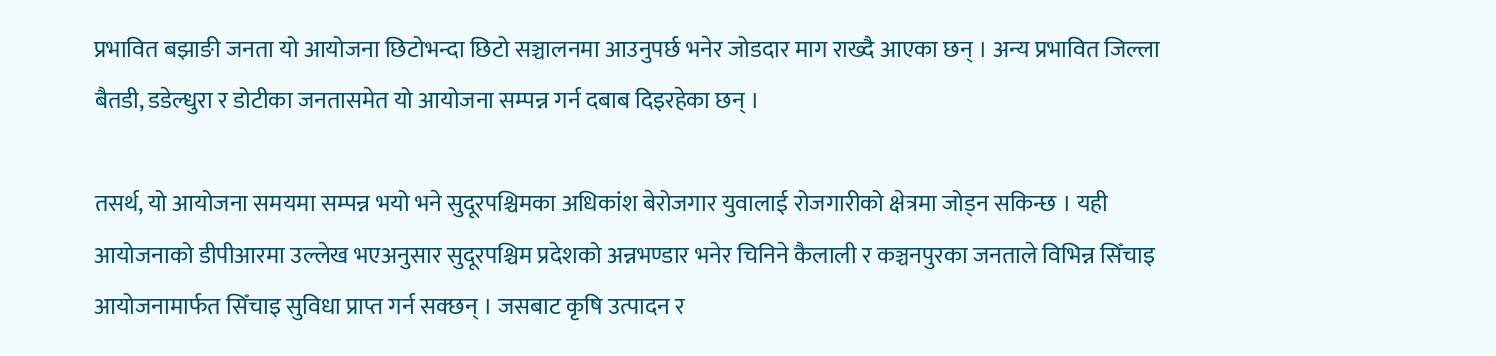प्रभावित बझाङी जनता यो आयोजना छिटोभन्दा छिटो सञ्चालनमा आउनुपर्छ भनेर जोडदार माग राख्दै आएका छन् । अन्य प्रभावित जिल्ला बैतडी, डडेल्धुरा र डोटीका जनतासमेत यो आयोजना सम्पन्न गर्न दबाब दिइरहेका छन् ।

तसर्थ, यो आयोजना समयमा सम्पन्न भयो भने सुदूरपश्चिमका अधिकांश बेरोजगार युवालाई रोजगारीको क्षेत्रमा जोड्न सकिन्छ । यही आयोजनाको डीपीआरमा उल्लेख भएअनुसार सुदूरपश्चिम प्रदेशको अन्नभण्डार भनेर चिनिने कैलाली र कञ्चनपुरका जनताले विभिन्न सिँचाइ आयोजनामार्फत सिँचाइ सुविधा प्राप्त गर्न सक्छन् । जसबाट कृषि उत्पादन र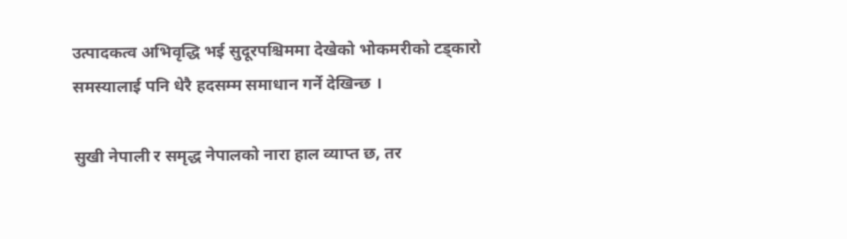उत्पादकत्व अभिवृद्धि भई सुदूरपश्चिममा देखेको भोकमरीको टड्कारो समस्यालाई पनि धेरै हदसम्म समाधान गर्ने देखिन्छ ।

सुखी नेपाली र समृद्ध नेपालको नारा हाल व्याप्त छ, तर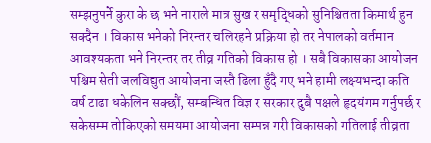सम्झनुपर्ने कुरा के छ भने नाराले मात्र सुख र समृद्धिको सुनिश्चितता किमार्थ हुन सक्दैन । विकास भनेको निरन्तर चलिरहने प्रक्रिया हो तर नेपालको वर्तमान आवश्यकता भने निरन्तर तर तीव्र गतिको विकास हो । सबै विकासका आयोजन पश्चिम सेती जलविद्युत आयोजना जस्तै ढिला हुँदै गए भने हामी लक्ष्यभन्दा कति वर्ष टाढा धकेलिन सक्छौं, सम्बन्धित विज्ञ र सरकार दुबै पक्षले हृदयंगम गर्नुपर्छ र सकेसम्म तोकिएको समयमा आयोजना सम्पन्न गरी विकासको गतिलाई तीव्रता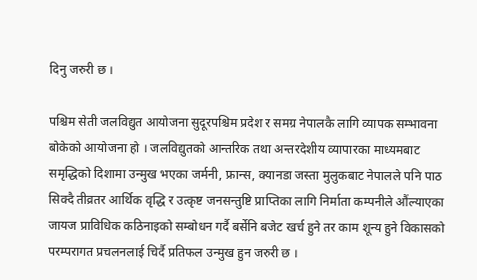दिनु जरुरी छ ।

पश्चिम सेती जलविद्युत आयोजना सुदूरपश्चिम प्रदेश र समग्र नेपालकै लागि व्यापक सम्भावना बोकेको आयोजना हो । जलविद्युतको आन्तरिक तथा अन्तरदेशीय व्यापारका माध्यमबाट समृद्धिको दिशामा उन्मुख भएका जर्मनी, फ्रान्स, क्यानडा जस्ता मुलुकबाट नेपालले पनि पाठ सिक्दै तीव्रतर आर्थिक वृद्धि र उत्कृष्ट जनसन्तुष्टि प्राप्तिका लागि निर्माता कम्पनीले औंल्याएका जायज प्राविधिक कठिनाइको सम्बोधन गर्दै बर्सेनि बजेट खर्च हुने तर काम शून्य हुने विकासको परम्परागत प्रचलनलाई चिर्दै प्रतिफल उन्मुख हुन जरुरी छ ।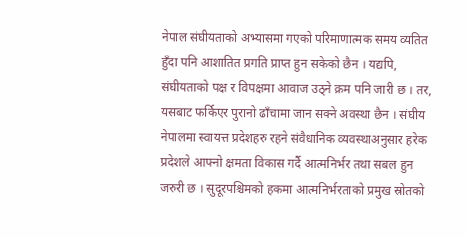नेपाल संघीयताको अभ्यासमा गएको परिमाणात्मक समय व्यतित हुँदा पनि आशातित प्रगति प्राप्त हुन सकेको छैन । यद्यपि, संघीयताको पक्ष र विपक्षमा आवाज उठ्ने क्रम पनि जारी छ । तर, यसबाट फर्किएर पुरानो ढाँचामा जान सक्ने अवस्था छैन । संघीय नेपालमा स्वायत्त प्रदेशहरु रहने संवैधानिक व्यवस्थाअनुसार हरेक प्रदेशले आफ्नो क्षमता विकास गर्दै आत्मनिर्भर तथा सबल हुन जरुरी छ । सुदूरपश्चिमको हकमा आत्मनिर्भरताको प्रमुख स्रोतको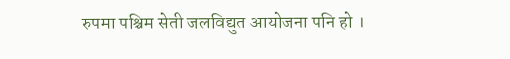रुपमा पश्चिम सेती जलविद्युत आयोजना पनि हो ।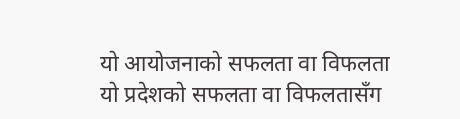यो आयोजनाको सफलता वा विफलता यो प्रदेशको सफलता वा विफलतासँग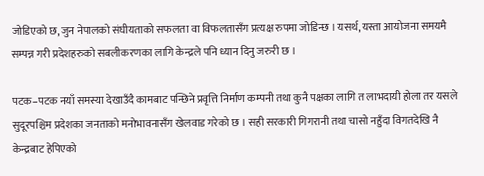जोडिएको छ, जुन नेपालको संघीयताको सफलता वा विफलतासँग प्रत्यक्ष रुपमा जोडिन्छ । यसर्थ, यस्ता आयोजना समयमै सम्पन्न गरी प्रदेशहरुको सबलीकरणका लागि केन्द्रले पनि ध्यान दिनु जरुरी छ ।

पटक–पटक नयाँ समस्या देखाउँदै कामबाट पन्छिने प्रवृत्ति निर्माण कम्पनी तथा कुनै पक्षका लागि त लाभदायी होला तर यसले सुदूरपश्चिम प्रदेशका जनताको मनोभावनासँग खेलवाड गरेको छ । सही सरकारी गिगरानी तथा चासो नहुँदा विगतदेखि नै केन्द्रबाट हेपिएको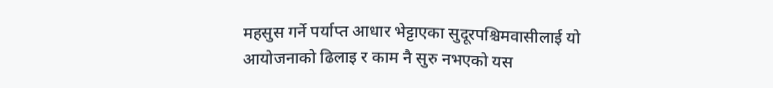महसुस गर्ने पर्याप्त आधार भेट्टाएका सुदूरपश्चिमवासीलाई यो आयोजनाको ढिलाइ र काम नै सुरु नभएको यस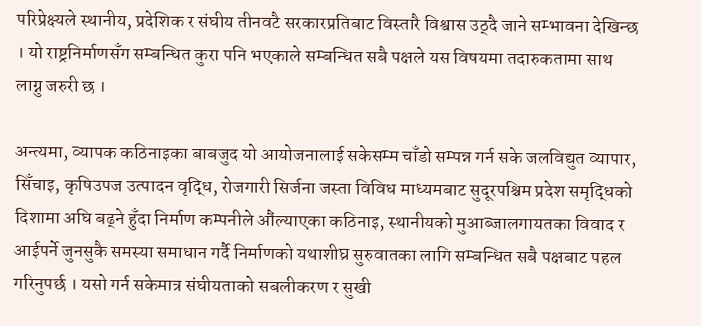परिप्रेक्ष्यले स्थानीय, प्रदेशिक र संघीय तीनवटै सरकारप्रतिबाट विस्तारै विश्वास उठ्दै जाने सम्भावना देखिन्छ । यो राष्ट्रनिर्माणसँग सम्बन्धित कुरा पनि भएकाले सम्बन्धित सबै पक्षले यस विषयमा तदारुकतामा साथ लाग्नु जरुरी छ ।

अन्त्यमा, व्यापक कठिनाइका बाबजुद यो आयोजनालाई सकेसम्म चाँडो सम्पन्न गर्न सके जलविद्युत व्यापार, सिँचाइ, कृषिउपज उत्पादन वृद्धि, रोजगारी सिर्जना जस्ता विविध माध्यमबाट सुदूरपश्चिम प्रदेश समृद्धिको दिशामा अघि बढ्ने हुँदा निर्माण कम्पनीले औंल्याएका कठिनाइ, स्थानीयको मुआब्जालगायतका विवाद र आईपर्ने जुनसुकै समस्या समाधान गर्दै निर्माणको यथाशीघ्र सुरुवातका लागि सम्बन्धित सबै पक्षबाट पहल गरिनुपर्छ । यसो गर्न सकेमात्र संघीयताको सबलीकरण र सुखी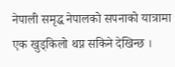नेपाली समृद्ध नेपालको सपनाको यात्रामा एक खुड्किलो थप्न सकिने देखिन्छ ।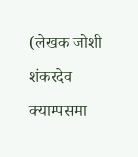(लेखक जोशी शंकरदेव क्याम्पसमा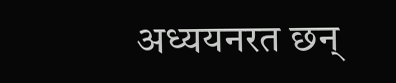अध्ययनरत छन्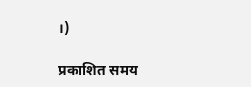।)

प्रकाशित समय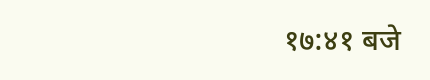१७:४१ बजे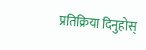प्रतिक्रिया दिनुहोस्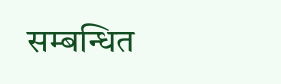सम्बन्धित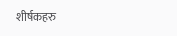शीर्षकहरु